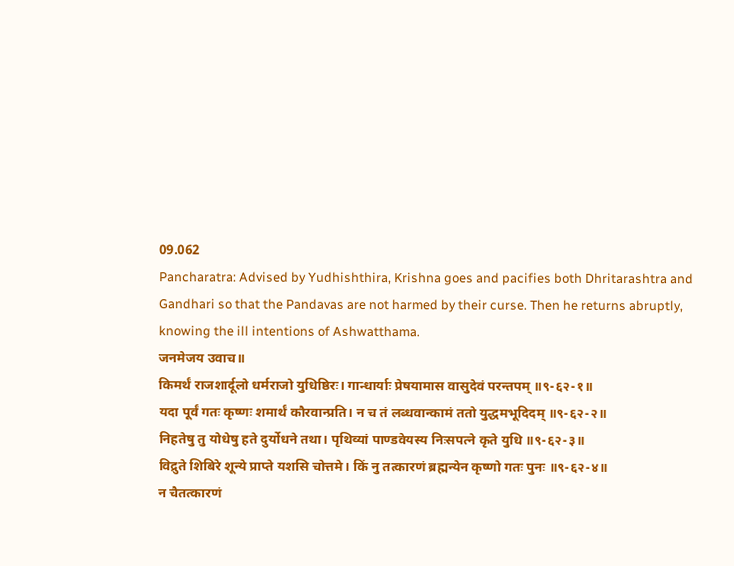09.062
Pancharatra: Advised by Yudhishthira, Krishna goes and pacifies both Dhritarashtra and Gandhari so that the Pandavas are not harmed by their curse. Then he returns abruptly, knowing the ill intentions of Ashwatthama.
जनमेजय उवाच॥
किमर्थं राजशार्दूलो धर्मराजो युधिष्ठिरः। गान्धार्याः प्रेषयामास वासुदेवं परन्तपम् ॥९-६२-१॥
यदा पूर्वं गतः कृष्णः शमार्थं कौरवान्प्रति। न च तं लब्धवान्कामं ततो युद्धमभूदिदम् ॥९-६२-२॥
निहतेषु तु योधेषु हते दुर्योधने तथा। पृथिव्यां पाण्डवेयस्य निःसपत्ने कृते युधि ॥९-६२-३॥
विद्रुते शिबिरे शून्ये प्राप्ते यशसि चोत्तमे। किं नु तत्कारणं ब्रह्मन्येन कृष्णो गतः पुनः ॥९-६२-४॥
न चैतत्कारणं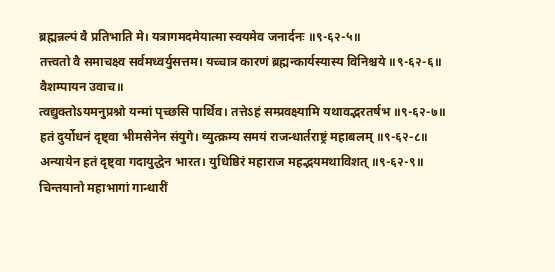ब्रह्मन्नल्पं वै प्रतिभाति मे। यत्रागमदमेयात्मा स्वयमेव जनार्दनः ॥९-६२-५॥
तत्त्वतो वै समाचक्ष्व सर्वमध्वर्युसत्तम। यच्चात्र कारणं ब्रह्मन्कार्यस्यास्य विनिश्चये ॥९-६२-६॥
वैशम्पायन उवाच॥
त्वद्युक्तोऽयमनुप्रश्नो यन्मां पृच्छसि पार्थिव। तत्तेऽहं सम्प्रवक्ष्यामि यथावद्भरतर्षभ ॥९-६२-७॥
हतं दुर्योधनं दृष्ट्वा भीमसेनेन संयुगे। व्युत्क्रम्य समयं राजन्धार्तराष्ट्रं महाबलम् ॥९-६२-८॥
अन्यायेन हतं दृष्ट्वा गदायुद्धेन भारत। युधिष्ठिरं महाराज महद्भयमथाविशत् ॥९-६२-९॥
चिन्तयानो महाभागां गान्धारीं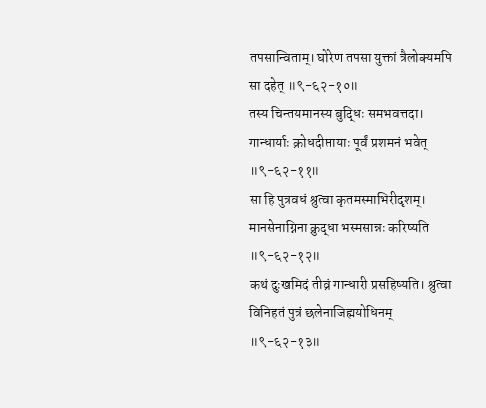तपसान्विताम्। घोरेण तपसा युक्तां त्रैलोक्यमपि सा दहेत् ॥९-६२-१०॥
तस्य चिन्तयमानस्य बुद्धिः समभवत्तदा। गान्धार्याः क्रोधदीप्तायाः पूर्वं प्रशमनं भवेत् ॥९-६२-११॥
सा हि पुत्रवधं श्रुत्वा कृतमस्माभिरीदृशम्। मानसेनाग्निना क्रुद्धा भस्मसान्नः करिष्यति ॥९-६२-१२॥
कथं दुःखमिदं तीव्रं गान्धारी प्रसहिष्यति। श्रुत्वा विनिहतं पुत्रं छलेनाजिह्मयोधिनम् ॥९-६२-१३॥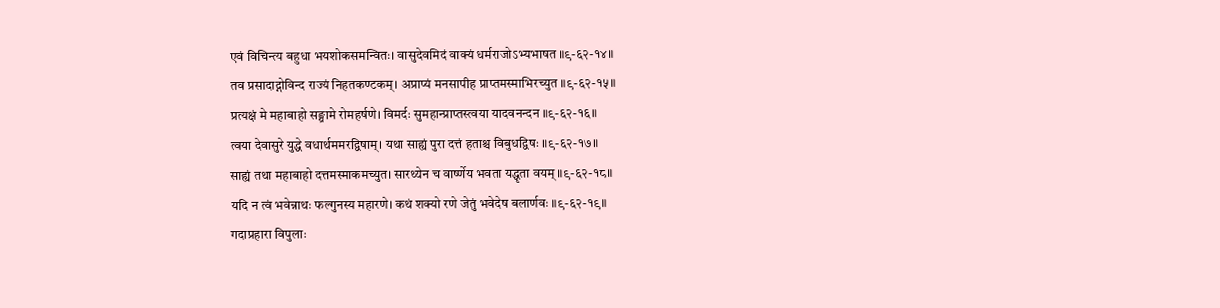एवं विचिन्त्य बहुधा भयशोकसमन्वितः। वासुदेवमिदं वाक्यं धर्मराजोऽभ्यभाषत ॥९-६२-१४॥
तव प्रसादाद्गोविन्द राज्यं निहतकण्टकम्। अप्राप्यं मनसापीह प्राप्तमस्माभिरच्युत ॥९-६२-१५॥
प्रत्यक्षं मे महाबाहो सङ्ग्रामे रोमहर्षणे। विमर्दः सुमहान्प्राप्तस्त्वया यादवनन्दन ॥९-६२-१६॥
त्वया देवासुरे युद्धे वधार्थममरद्विषाम्। यथा साह्यं पुरा दत्तं हताश्च विबुधद्विषः ॥९-६२-१७॥
साह्यं तथा महाबाहो दत्तमस्माकमच्युत। सारथ्येन च वार्ष्णेय भवता यद्धृता वयम् ॥९-६२-१८॥
यदि न त्वं भवेन्नाथः फल्गुनस्य महारणे। कथं शक्यो रणे जेतुं भवेदेष बलार्णवः ॥९-६२-१९॥
गदाप्रहारा विपुलाः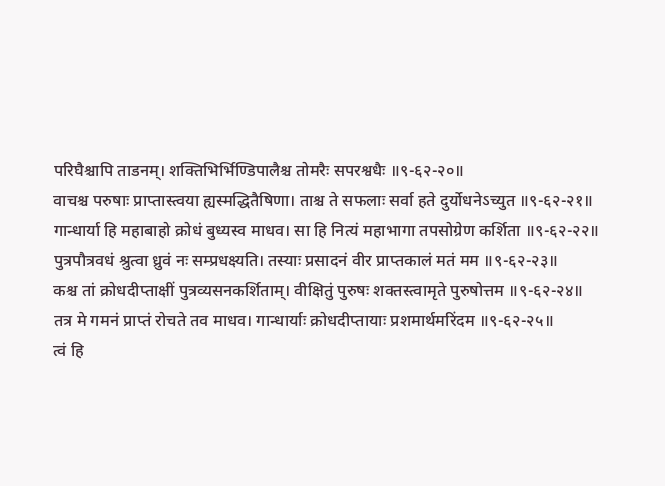परिघैश्चापि ताडनम्। शक्तिभिर्भिण्डिपालैश्च तोमरैः सपरश्वधैः ॥९-६२-२०॥
वाचश्च परुषाः प्राप्तास्त्वया ह्यस्मद्धितैषिणा। ताश्च ते सफलाः सर्वा हते दुर्योधनेऽच्युत ॥९-६२-२१॥
गान्धार्या हि महाबाहो क्रोधं बुध्यस्व माधव। सा हि नित्यं महाभागा तपसोग्रेण कर्शिता ॥९-६२-२२॥
पुत्रपौत्रवधं श्रुत्वा ध्रुवं नः सम्प्रधक्ष्यति। तस्याः प्रसादनं वीर प्राप्तकालं मतं मम ॥९-६२-२३॥
कश्च तां क्रोधदीप्ताक्षीं पुत्रव्यसनकर्शिताम्। वीक्षितुं पुरुषः शक्तस्त्वामृते पुरुषोत्तम ॥९-६२-२४॥
तत्र मे गमनं प्राप्तं रोचते तव माधव। गान्धार्याः क्रोधदीप्तायाः प्रशमार्थमरिंदम ॥९-६२-२५॥
त्वं हि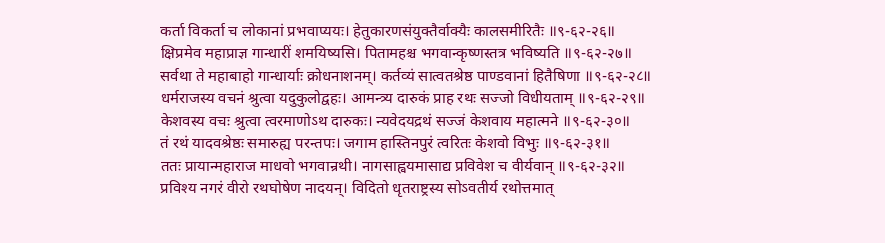कर्ता विकर्ता च लोकानां प्रभवाप्ययः। हेतुकारणसंयुक्तैर्वाक्यैः कालसमीरितैः ॥९-६२-२६॥
क्षिप्रमेव महाप्राज्ञ गान्धारीं शमयिष्यसि। पितामहश्च भगवान्कृष्णस्तत्र भविष्यति ॥९-६२-२७॥
सर्वथा ते महाबाहो गान्धार्याः क्रोधनाशनम्। कर्तव्यं सात्वतश्रेष्ठ पाण्डवानां हितैषिणा ॥९-६२-२८॥
धर्मराजस्य वचनं श्रुत्वा यदुकुलोद्वहः। आमन्त्र्य दारुकं प्राह रथः सज्जो विधीयताम् ॥९-६२-२९॥
केशवस्य वचः श्रुत्वा त्वरमाणोऽथ दारुकः। न्यवेदयद्रथं सज्जं केशवाय महात्मने ॥९-६२-३०॥
तं रथं यादवश्रेष्ठः समारुह्य परन्तपः। जगाम हास्तिनपुरं त्वरितः केशवो विभुः ॥९-६२-३१॥
ततः प्रायान्महाराज माधवो भगवान्रथी। नागसाह्वयमासाद्य प्रविवेश च वीर्यवान् ॥९-६२-३२॥
प्रविश्य नगरं वीरो रथघोषेण नादयन्। विदितो धृतराष्ट्रस्य सोऽवतीर्य रथोत्तमात्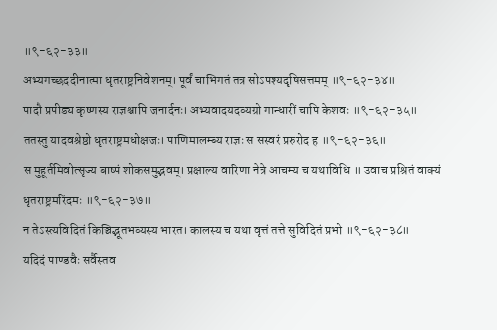॥९-६२-३३॥
अभ्यगच्छददीनात्मा धृतराष्ट्रनिवेशनम्। पूर्वं चाभिगतं तत्र सोऽपश्यदृषिसत्तमम् ॥९-६२-३४॥
पादौ प्रपीड्य कृष्णस्य राज्ञश्चापि जनार्दनः। अभ्यवादयदव्यग्रो गान्धारीं चापि केशवः ॥९-६२-३५॥
ततस्तु यादवश्रेष्ठो धृतराष्ट्रमधोक्षजः। पाणिमालम्ब्य राज्ञः स सस्वरं प्ररुरोद ह ॥९-६२-३६॥
स मुहूर्तमिवोत्सृज्य बाष्पं शोकसमुद्भवम्। प्रक्षाल्य वारिणा नेत्रे आचम्य च यथाविधि ॥ उवाच प्रश्रितं वाक्यं धृतराष्ट्रमरिंदमः ॥९-६२-३७॥
न तेऽस्त्यविदितं किञ्चिद्भूतभव्यस्य भारत। कालस्य च यथा वृत्तं तत्ते सुविदितं प्रभो ॥९-६२-३८॥
यदिदं पाण्डवैः सर्वैस्तव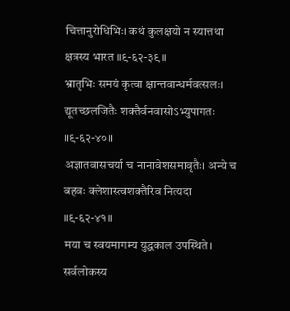चित्तानुरोधिभिः। कथं कुलक्षयो न स्यात्तथा क्षत्रस्य भारत ॥९-६२-३९॥
भ्रातृभिः समयं कृत्वा क्षान्तवान्धर्मवत्सलः। द्यूतच्छलजितैः शक्तैर्वनवासोऽभ्युपागतः ॥९-६२-४०॥
अज्ञातवासचर्या च नानावेशसमावृतैः। अन्ये च बहवः क्लेशास्त्वशक्तैरिव नित्यदा ॥९-६२-४१॥
मया च स्वयमागम्य युद्धकाल उपस्थिते। सर्वलोकस्य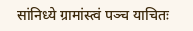सांनिध्ये ग्रामांस्त्वं पञ्च याचितः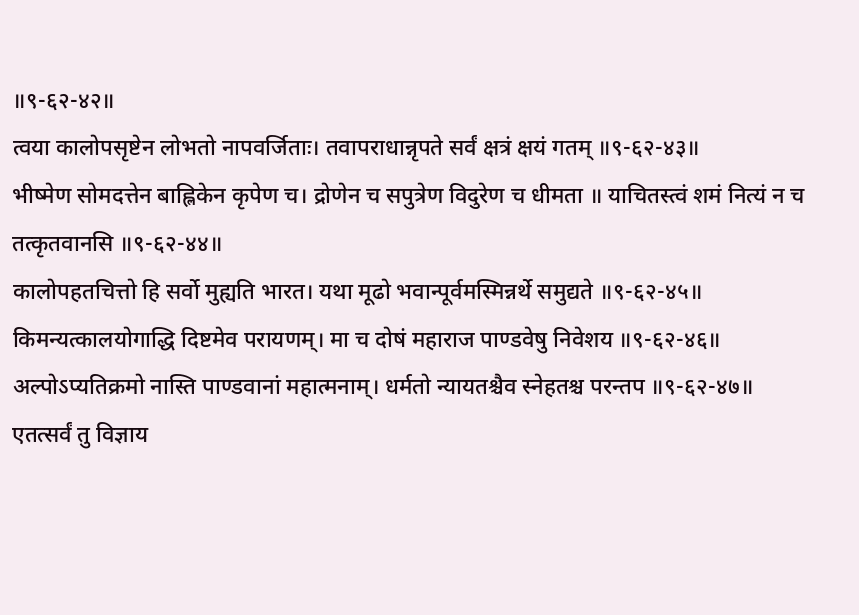॥९-६२-४२॥
त्वया कालोपसृष्टेन लोभतो नापवर्जिताः। तवापराधान्नृपते सर्वं क्षत्रं क्षयं गतम् ॥९-६२-४३॥
भीष्मेण सोमदत्तेन बाह्लिकेन कृपेण च। द्रोणेन च सपुत्रेण विदुरेण च धीमता ॥ याचितस्त्वं शमं नित्यं न च तत्कृतवानसि ॥९-६२-४४॥
कालोपहतचित्तो हि सर्वो मुह्यति भारत। यथा मूढो भवान्पूर्वमस्मिन्नर्थे समुद्यते ॥९-६२-४५॥
किमन्यत्कालयोगाद्धि दिष्टमेव परायणम्। मा च दोषं महाराज पाण्डवेषु निवेशय ॥९-६२-४६॥
अल्पोऽप्यतिक्रमो नास्ति पाण्डवानां महात्मनाम्। धर्मतो न्यायतश्चैव स्नेहतश्च परन्तप ॥९-६२-४७॥
एतत्सर्वं तु विज्ञाय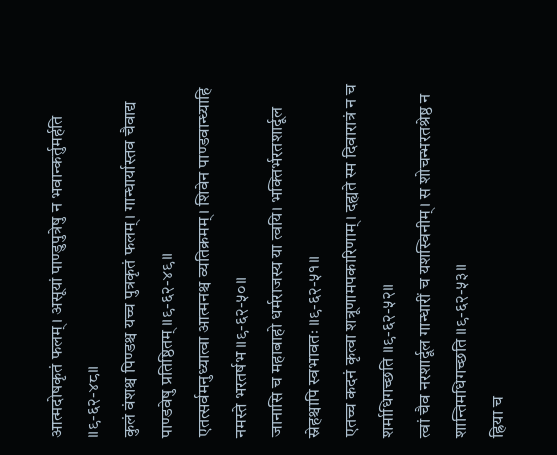आत्मदोषकृतं फलम्। असूयां पाण्डुपुत्रेषु न भवान्कर्तुमर्हति ॥९-६२-४८॥
कुलं वंशश्च पिण्डश्च यच्च पुत्रकृतं फलम्। गान्धार्यास्तव चैवाद्य पाण्डवेषु प्रतिष्ठितम् ॥९-६२-४९॥
एतत्सर्वमनुध्यात्वा आत्मनश्च व्यतिक्रमम्। शिवेन पाण्डवान्ध्याहि नमस्ते भरतर्षभ ॥९-६२-५०॥
जानासि च महाबाहो धर्मराजस्य या त्वयि। भक्तिर्भरतशार्दूल स्नेहश्चापि स्वभावतः ॥९-६२-५१॥
एतच्च कदनं कृत्वा शत्रूणामपकारिणाम्। दह्यते स्म दिवारात्रं न च शर्माधिगच्छति ॥९-६२-५२॥
त्वां चैव नरशार्दूल गान्धारीं च यशस्विनीम्। स शोचन्भरतश्रेष्ठ न शान्तिमधिगच्छति ॥९-६२-५३॥
ह्रिया च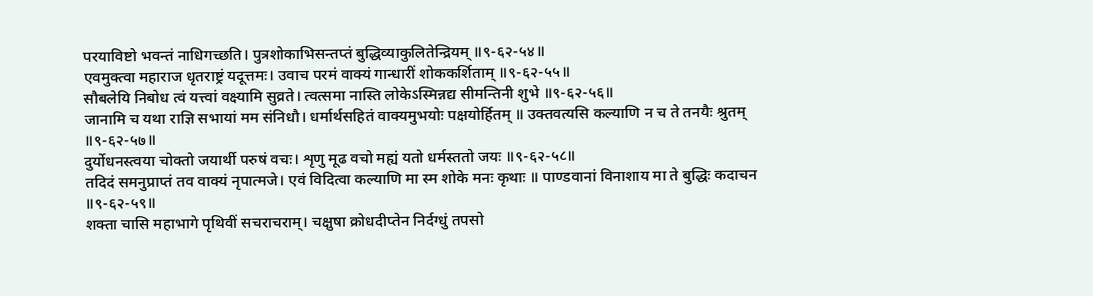परयाविष्टो भवन्तं नाधिगच्छति। पुत्रशोकाभिसन्तप्तं बुद्धिव्याकुलितेन्द्रियम् ॥९-६२-५४॥
एवमुक्त्वा महाराज धृतराष्ट्रं यदूत्तमः। उवाच परमं वाक्यं गान्धारीं शोककर्शिताम् ॥९-६२-५५॥
सौबलेयि निबोध त्वं यत्त्वां वक्ष्यामि सुव्रते। त्वत्समा नास्ति लोकेऽस्मिन्नद्य सीमन्तिनी शुभे ॥९-६२-५६॥
जानामि च यथा राज्ञि सभायां मम संनिधौ। धर्मार्थसहितं वाक्यमुभयोः पक्षयोर्हितम् ॥ उक्तवत्यसि कल्याणि न च ते तनयैः श्रुतम् ॥९-६२-५७॥
दुर्योधनस्त्वया चोक्तो जयार्थी परुषं वचः। शृणु मूढ वचो मह्यं यतो धर्मस्ततो जयः ॥९-६२-५८॥
तदिदं समनुप्राप्तं तव वाक्यं नृपात्मजे। एवं विदित्वा कल्याणि मा स्म शोके मनः कृथाः ॥ पाण्डवानां विनाशाय मा ते बुद्धिः कदाचन ॥९-६२-५९॥
शक्ता चासि महाभागे पृथिवीं सचराचराम्। चक्षुषा क्रोधदीप्तेन निर्दग्धुं तपसो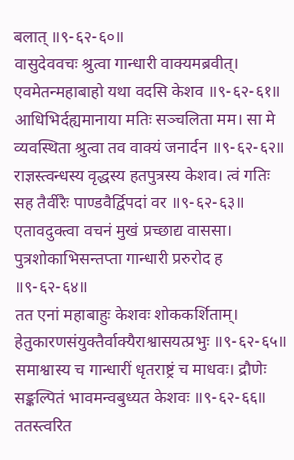बलात् ॥९-६२-६०॥
वासुदेववचः श्रुत्वा गान्धारी वाक्यमब्रवीत्। एवमेतन्महाबाहो यथा वदसि केशव ॥९-६२-६१॥
आधिभिर्दह्यमानाया मतिः सञ्चलिता मम। सा मे व्यवस्थिता श्रुत्वा तव वाक्यं जनार्दन ॥९-६२-६२॥
राज्ञस्त्वन्धस्य वृद्धस्य हतपुत्रस्य केशव। त्वं गतिः सह तैर्वीरैः पाण्डवैर्द्विपदां वर ॥९-६२-६३॥
एतावदुक्त्वा वचनं मुखं प्रच्छाद्य वाससा। पुत्रशोकाभिसन्तप्ता गान्धारी प्ररुरोद ह ॥९-६२-६४॥
तत एनां महाबाहुः केशवः शोककर्शिताम्। हेतुकारणसंयुक्तैर्वाक्यैराश्वासयत्प्रभुः ॥९-६२-६५॥
समाश्वास्य च गान्धारीं धृतराष्ट्रं च माधवः। द्रौणेः सङ्कल्पितं भावमन्वबुध्यत केशवः ॥९-६२-६६॥
ततस्त्वरित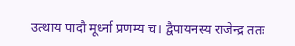उत्थाय पादौ मूर्ध्ना प्रणम्य च। द्वैपायनस्य राजेन्द्र ततः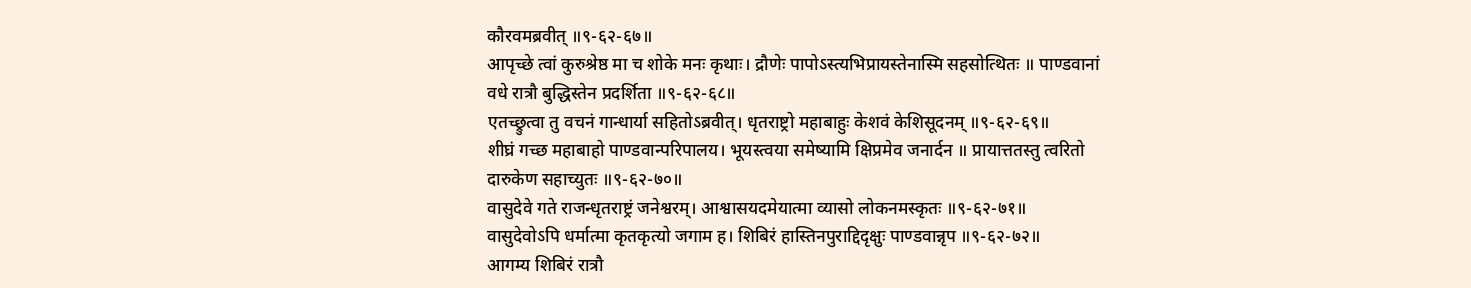कौरवमब्रवीत् ॥९-६२-६७॥
आपृच्छे त्वां कुरुश्रेष्ठ मा च शोके मनः कृथाः। द्रौणेः पापोऽस्त्यभिप्रायस्तेनास्मि सहसोत्थितः ॥ पाण्डवानां वधे रात्रौ बुद्धिस्तेन प्रदर्शिता ॥९-६२-६८॥
एतच्छ्रुत्वा तु वचनं गान्धार्या सहितोऽब्रवीत्। धृतराष्ट्रो महाबाहुः केशवं केशिसूदनम् ॥९-६२-६९॥
शीघ्रं गच्छ महाबाहो पाण्डवान्परिपालय। भूयस्त्वया समेष्यामि क्षिप्रमेव जनार्दन ॥ प्रायात्ततस्तु त्वरितो दारुकेण सहाच्युतः ॥९-६२-७०॥
वासुदेवे गते राजन्धृतराष्ट्रं जनेश्वरम्। आश्वासयदमेयात्मा व्यासो लोकनमस्कृतः ॥९-६२-७१॥
वासुदेवोऽपि धर्मात्मा कृतकृत्यो जगाम ह। शिबिरं हास्तिनपुराद्दिदृक्षुः पाण्डवान्नृप ॥९-६२-७२॥
आगम्य शिबिरं रात्रौ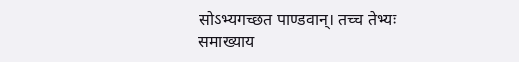सोऽभ्यगच्छत पाण्डवान्। तच्च तेभ्यः समाख्याय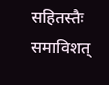सहितस्तैः समाविशत्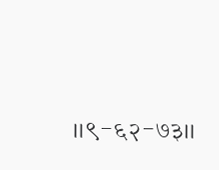॥९-६२-७३॥